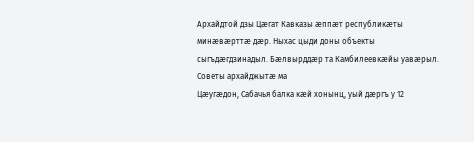Архайдтой дзы Цæгат Кавказы æппæт республикæты минæвæрттæ дæр. Ныхас цыди доны объекты сыгъдæгдзинадыл. Бæлвырддæр та Камбилеевкæйы уавæрыл. Советы архайджытæ ма
Цæугæдон, Сабачья балка кæй хонынц, уый дæргъ у 12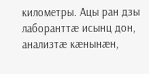километры. Ацы ран дзы лаборанттæ исынц дон, анализтæ кæнынæн,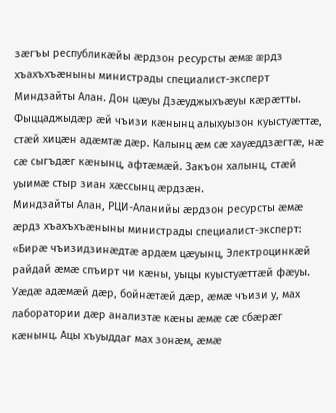зæгъы республикæйы æрдзон ресурсты æмæ æрдз хъахъхъæныны министрады специалист-эксперт Миндзайты Алан. Дон цæуы Дзæуджыхъæуы кæрæтты. Фыццаджыдæр æй чъизи кæнынц алыхуызон куыстуæттæ, стæй хицæн адæмтæ дæр. Калынц æм сæ хауæддзæгтæ, нæ сæ сыгъдæг кæнынц, афтæмæй. Закъон халынц, стæй уыимæ стыр зиан хæссынц æрдзæн.
Миндзайты Алан, РЦИ-Аланийы æрдзон ресурсты æмæ æрдз хъахъхъæныны министрады специалист-эксперт: «Бирæ чъизидзинæдтæ ардæм цæуынц, Электроцинкæй райдай æмæ спъирт чи кæны, уыцы куыстуæттæй фæуы. Уæдæ адæмæй дæр, бойнæтæй дæр, æмæ чъизи у, мах лаборатории дæр анализтæ кæны æмæ сæ сбæрæг кæнынц. Ацы хъуыддаг мах зонæм, æмæ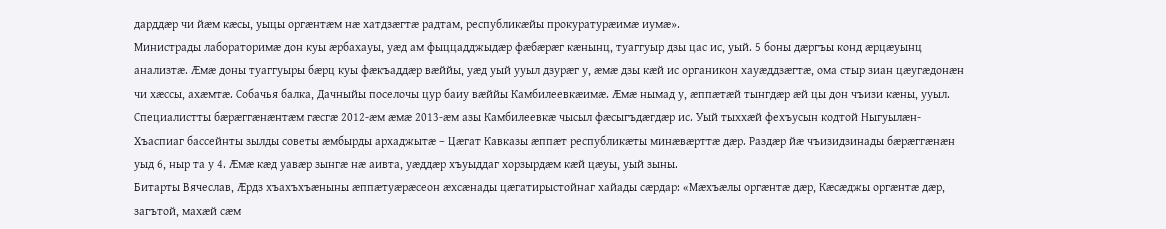дарддæр чи йæм кæсы, уыцы оргæнтæм нæ хатдзæгтæ радтам, республикæйы прокуратурæимæ иумæ».
Министрады лабораторимæ дон куы æрбахауы, уæд ам фыццадджыдæр фæбæрæг кæнынц, туаггуыр дзы цас ис, уый. 5 боны дæргъы конд æрцæуынц анализтæ. Æмæ доны туаггуыры бæрц куы фæкъаддæр вæййы, уæд уый ууыл дзурæг у, æмæ дзы кæй ис органикон хауæддзæгтæ, ома стыр зиан цæугæдонæн чи хæссы, ахæмтæ. Собачья балка, Дачныйы поселочы цур баиу вæййы Камбилеевкæимæ. Æмæ нымад у, æппæтæй тынгдæр æй цы дон чъизи кæны, ууыл. Специалистты бæрæггæнæнтæм гæсгæ 2012-æм æмæ 2013-æм азы Камбилеевкæ чысыл фæсыгъдæгдæр ис. Уый тыххæй фехъусын кодтой Ныгуылæн-Хъаспиаг бассейнты зылды советы æмбырды архаджытæ – Цæгат Кавказы æппæт республикæты минæвæрттæ дæр. Раздæр йæ чъизидзинады бæрæггæнæн уыд 6, ныр та у 4. Æмæ кæд уавæр зынгæ нæ аивта, уæддæр хъуыддаг хорзырдæм кæй цæуы, уый зыны.
Битарты Вячеслав, Æрдз хъахъхъæныны æппæтуæрæсеон æхсæнады цæгатирыстойнаг хайады сæрдар: «Мæхъæлы оргæнтæ дæр, Кæсæджы оргæнтæ дæр, загътой, махæй сæм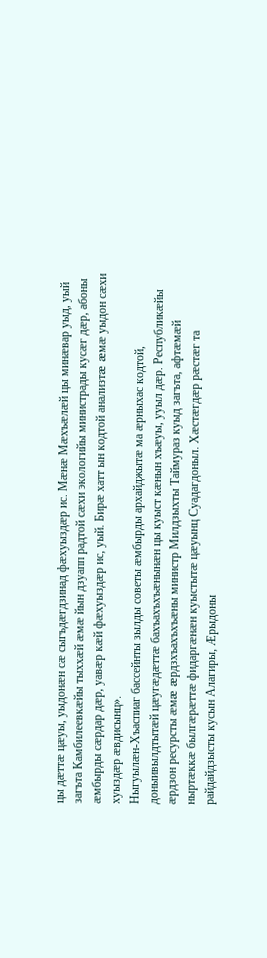цы дæттæ цæуы, уыдонæн сæ сыгъдæгдзинад фæхуыздæр ис. Мæнæ Мæхъæлæй цы минæвар уыд, уый загъта Камбилеевкæйы тыххæй æмæ йын дзуапп радтой сæхи экологийы министрады кусæг дæр, абоны æмбырды сæрдар дæр, уавæр кæй фæхуыздæр ис, уый. Бирæ хатт ын кодтой анализтæ æмæ уыдон сæхи хуыздæр æвдисынц».
Ныгуылæн-Хъаспиаг бассейнты зылды советы æмбырды архайджытæ ма æрныхас кодтой, доныивылдтытæй цæугæдæттæ бахъахъхъæнынæн цы куыст кæнын хъæуы, ууыл дæр. Республикæйы æрдзон ресурсты æмæ æрдзхъахъхъæны министр Милдзыхты Таймураз куыд загъта, афтæмæй ныртæккæ былгæрæттæ фидаргæнæн куыстытæ цæуынц Суадагдоныл. Хæстæгдæр рæстæг та райдайдзысты кусын Алагиры, Æрыдоны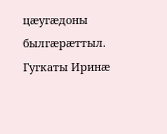цæугæдоны былгæрæттыл.
Гугкаты Иринæ